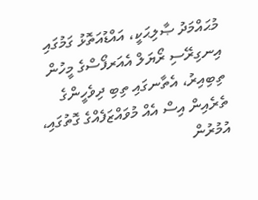މުޙައްމަދު ޞާލިޙަކީ، އައްޑުއަތޮޅު ގަމުގައި އިނގިރޭސި ރޯޔަލް އެއަރފޯސްގެ މީހުން ތިބިއިރު، އެތާނގައި ތިބި ދިވެހީންގެ ތެރެއިން އިސް އެއް މުވައްޒަފެއްގެ ގޮތުގައި، އުމުރުން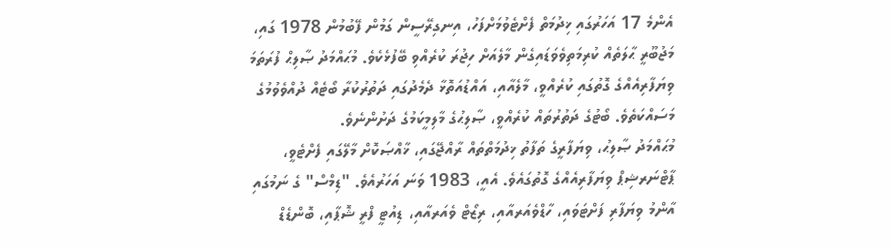އެންމެ 17 އަހަރުގައި ޚިދުމަތް ފެށްޓެވުމަށްފަހު، އިނގިރޭސީން ގަމުން ފޭބުމުން 1978 ގައި، މަޖުބޫރީ ޙާލަތެއް ކުރިމަތިވެވަޑައިގެން މާލެއަށް ހިޖުރަ ކުރެއްވި ބޭފުޅެކެވެ. މުޙައްމަދު ޞާލިޙް ފުރަތަމަ ވިޔަފާރިއެއްގެ ގޮތުގައި ކުރެއްވީ، މާލެއާއި، އައްޑުއަތޮޅާ ދެމެދުގައި ދަތުރުކުރާ ބޯޓެއް ދުއްވެވުމުގެ މަސައްކަތެވެ. ބޯޓުގެ ދަތުރުތައް ކުރެއްވީ، ޞާލިޙުގެ މާލިމީކަމުގެ ދަށުންނެވެ.
މުޙައްމަދު ޞާލިޙު، ވިޔަފާރީގެ ތަފާތު ޚިދުމަތްތައް ރާއްޖޭގައި، ޚާއްޞަކޮށް މާލޭގައި ފެށްޓެވީ، ޕާޓްނަރޝިޕް ވިޔަފާރިއެއްގެ ގޮތުގައެވެ. އެއީ، 1983 ވަނަ އަހަރުއެވެ. "ޑިމްސް" ގެ ނަމުގައި އާންމު ވިޔަފާރި ފަށްޓަވައި، ހާޑްވެއަރއާއި، ރިޒޯޓް ވެއަރއާއި، ޑިއުޓީ ފްރީ ޝޮޕާއި، ބޮންޑެޑް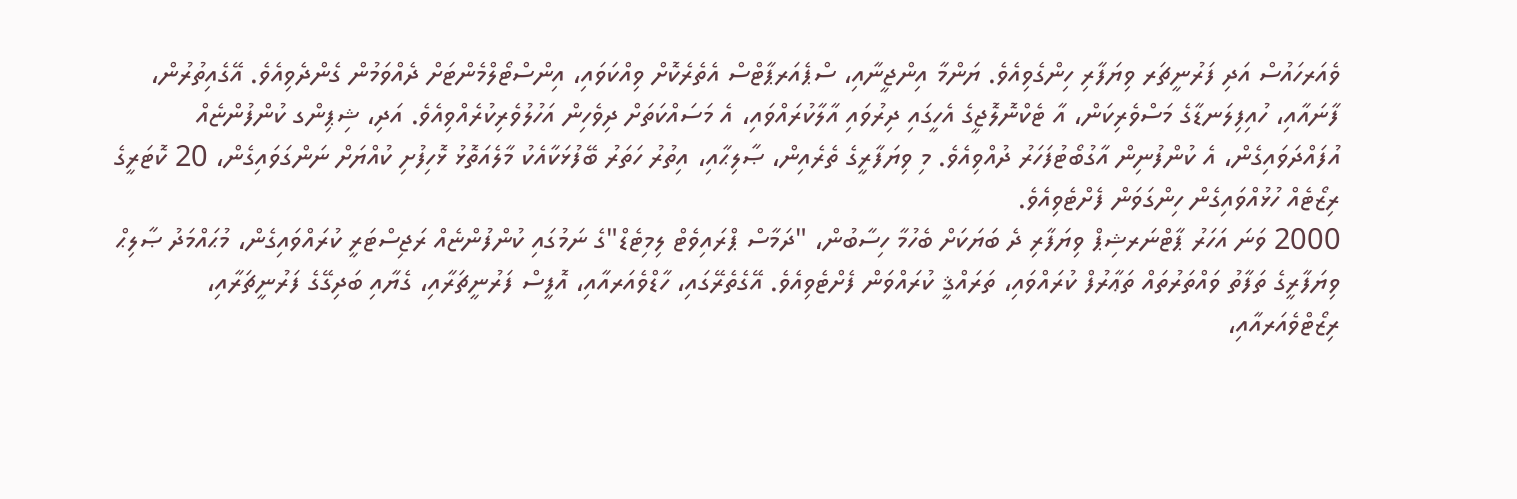ވެއަރހައުސް އަދި ފަރުނީޗަރ ވިޔަފާރި ހިންގެވިއެވެ. ޔަންމާ އިންޖީނާއި، ސްޕެއަރޕާޓްސް އެތެރެކޮށް ވިއްކަވައި، އިންސްޓޯލްމެންޓަށް ދެއްވަމުން ގެންދެވިއެވެ. އޭގެއިތުރުން، ފާނައާއި، ހުއިފިލަނޑާގެ މަސްވެރިކަން، އާ ޓެކްނޮލޮޖީގެ އެހީގައި ދިރުވައި އާލާކުރައްވައި، އެ މަސައްކަތަށް ދިވެހިން އަހުލުވެރިކުރެއްވިއެވެ. އަދި، ޝިޕިންގ ކުންފުންޏެއް އުފައްދަވައިގެން، އެ ކުންފުނިން އާގުބޯޓުފަހަރު ދުއްވިއެވެ. މި ވިޔަފާރީގެ ތެރެއިން، ޞާލިޙާއި، އިތުރު ހަތަރު ބޭފުޅަކާއެކު މާލެއަތޮޅު ޅޮހިފުށި ކުއްޔަށް ނަންގަވައިގެން، 20 ކޮޓަރީގެ ރިޒޯޓެއް ހުޅުއްވައިގެން ހިންގަވަން ފެށްޓެވިއެވެ.
2000 ވަނަ އަހަރު ޕާޓްނަރޝިޕް ވިޔަފާރި ދެ ބަޔަކަށް ބެހުމާ ހިސާބުން، "ދަމާސް ޕްރައިވެޓް ލިމިޓެޑް"ގެ ނަމުގައި ކުންފުންޏެއް ރަޖިސްޓަރީ ކުރައްވައިގެން، މުޙައްމަދު ޞާލިޙް ވިޔަފާރީގެ ތަފާތު ވައްތަރުތައް ތަޢާރުފް ކުރައްވައި، ތަރައްޤީ ކުރައްވަން ފެށްޓެވިއެވެ. އޭގެތެރޭގައި، ހާޑްވެއަރއާއި، އޮފީސް ފަރުނީޗަރާއި، ގެޔާއި ބަދިގޭގެ ފަރުނީޗަރާއި، ރިޒޯޓްވެއަރއާއި،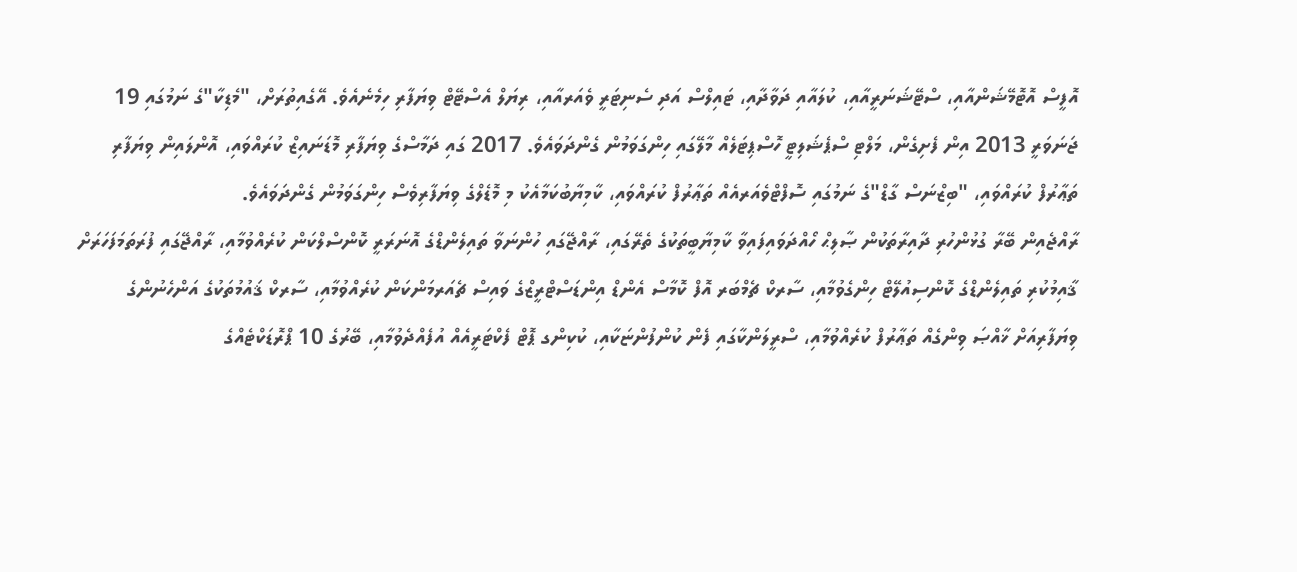އޮފީސް އޮޓޮމޭޝަންއާއި، ސްޓޭޝަނަރީއާއި، ކުލައާއި ދަވާދާއި، ޓައިލްސް އަދި ސެނިޓަރީ ވެއަރއާއި، ރިޔަލް އެސްޓޭޓް ވިޔަފާރި ހިމެނެއެވެ. އޭގެއިތުރަށް، "މެޑިކާ"ގެ ނަމުގައި 19 ޖަނަވަރީ 2013 އިން ފެށިގެން، މަލްޓި ސްޕެޝަލިޓީ ހޮސްޕިޓަލެއް މާލޭގައި ހިންގަވަމުން ގެންދަވައެވެ. 2017 ގައި ދަމާސްގެ ވިޔަފާރި މޮޑަނައިޒް ކުރައްވައި، އޮންލައިން ވިޔަފާރި ތަޢާރުފް ކުރައްވައި، "ބިޒްނަސް ގާޑް"ގެ ނަމުގައި ސޮފްޓްވެއަރއެއް ތަޢާރުފް ކުރައްވައި، ކާމިޔާބުކަމާއެކު މި މޮޑެލްގެ ވިޔަފާރިވެސް ހިންގަވަމުން ގެންދަވައެވެ.
ރާއްޖެއިން ބޭރާ ގުޅުންހުރި ދާއިރާތަކުން ޞާލިޙް ހޯއްދަވައިފައިވާ ކާމިޔާބީތަކުގެ ތެރޭގައި، ރާއްޖޭގައި ހުންނަވާ ތައިލެންޑްގެ އޮނަރަރީ ކޮންސްލްކަން ކުރެއްވުމާއި، ރާއްޖޭގައި ފުރަތަމަފަހަރަށް ޤާއިމުކުރި ތައިލެންޑްގެ ކޮންސިއުލޭޓް ހިންގެވުމާއި، ސާރކް ޗެމްބަރ އޮފް ކޮމާސް އެންޑް އިންޑަސްޓްރީޒްގެ ވައިސް ޗެއަރމަންކަން ކުރެއްވުމާއި، ސާރކް ޤައުމުތަކުގެ އަންހެނުންގެ ވިޔަފާރިއަށް ޚާއްޞަ ވިންގެއް ތަޢާރުފް ކުރެއްވުމާއި، ސްރީލަންކާގައި ފެން ކުންފުންޏަކާއި، ކުކިންގ ޕޮޓް ފެކްޓަރީއެއް އުފެއްދެވުމާއި، ބޭރުގެ 10 ޕްރޮޑަކްޓެއްގެ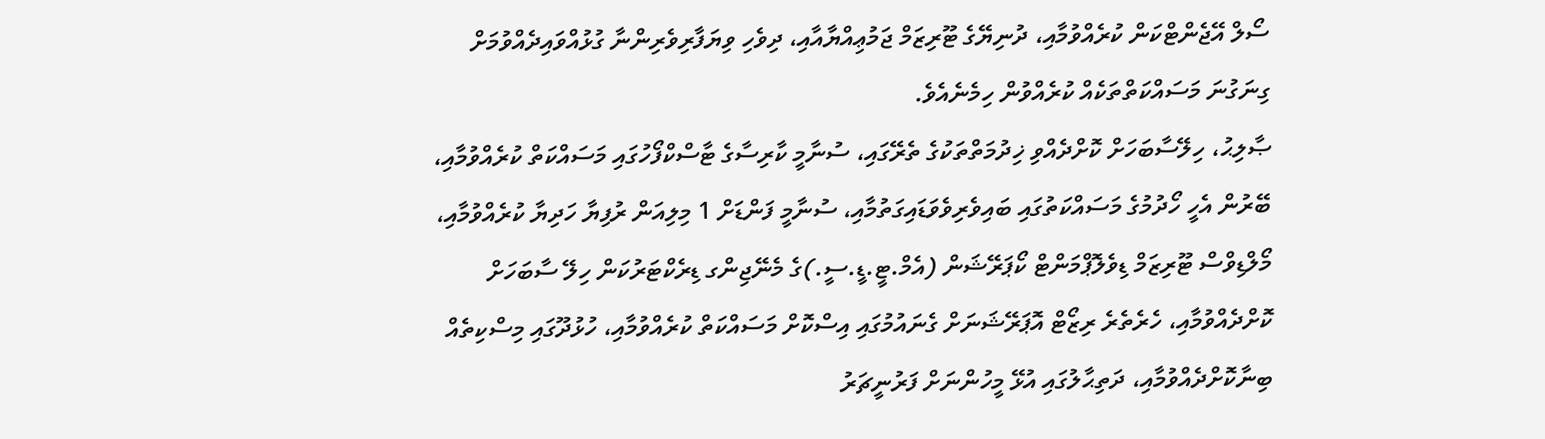ސޯލް އޭޖެންޓްކަން ކުރެއްވުމާއި، ދުނިޔޭގެ ޓޫރިޒަމް ޖަމުޢިއްޔާއާއި، ދިވެހި ވިޔަފާރިވެރިންނާ ގުޅުއްވައިދެއްވުމަށް ގިނަގުނަ މަސައްކަތްތަކެއް ކުރެއްވުން ހިމެނެއެވެ.
ޞާލިޙު، ހިލޭސާބަހަށް ކޮށްދެއްވި ޚިދުމަތްތަކުގެ ތެރޭގައި، ސުނާމީ ކާރިސާގެ ޓާސްކްފޯހުގައި މަސައްކަތް ކުރެއްވުމާއި، ބޭރުން އެހީ ހޯދުމުގެ މަސައްކަތުގައި ބައިވެރިވެވަޑައިގަތުމާއި، ސުނާމީ ފަންޑަށް 1 މިލިއަން ރުފިޔާ ހަދިޔާ ކުރެއްވުމާއި، މޯލްޑިވްސް ޓޫރިޒަމް ޑިވެލޮޕްމަންޓް ކޯޕަރޭޝަން (އެމް.ޓީ.ޑީ.ސީ.)ގެ މެނޭޖިންގ ޑިރެކްޓަރުކަން ހިލޭ ސާބަހަށް ކޮށްދެއްވުމާއި، ހެރެތެރެ ރިޒޯޓް އޮޕަރޭޝަނަށް ގެނައުމުގައި އިސްކޮށް މަސައްކަތް ކުރެއްވުމާއި، ހުޅުދޫގައި މިސްކިތެއް ބިނާކޮށްދެއްވުމާއި، ދަތިޙާލުގައި އުޅޭ މީހުންނަށް ފަރުނީޗަރު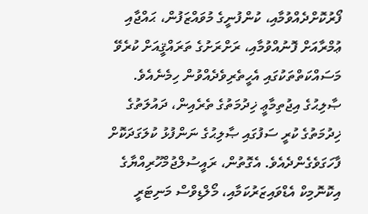ފޯރުކޮށްދެއްވުމާއި، ކުންފުނީގެ މުވައްޒަފުން، ޙައްޖާއި ޢުމްރާއަށް ފޮނުއްވުމާއި، ރަށްރަށުގެ ތަރައްޤީއަށް ކުރެވޭ މަސައްކަތްތަކުގައި އެހީތެރިވެދެއްވުން ހިމެނެއެވެ.
ޞާލިޙުގެ އިޖުތިމާޢީ ޚިދުމަތުގެ ތެރެއިން، ދައުލަތުގެ ޚިދުމަތުގެ ކުރީ ސަފުގައި ޞާލިޙުގެ ނަންފުޅު ކުލަގަދަކޮށް ފާހަގަވެގެންދެއެވެ. އެގޮތުން، ރައީސުލްޖުމްހޫރިއްޔާގެ އިކޮނޮމިކް އެޑްވައިޒަރުކަމާއި، މޯލްޑިވްސް މަނިޓަރީ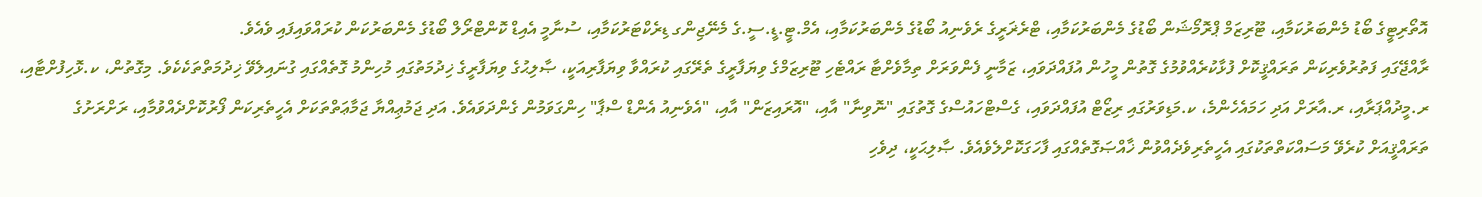އޮތޯރިޓީގެ ބޯޑު މެންބަރުކަމާއި، ޓޫރިޒަމް ޕްރޮމޯޝަން ބޯޑުގެ މެންބަރުކަމާއި، ޓްރެޜަރީގެ ރެވެނިއު ބޯޑުގެ މެންބަރުކަމާއި، އެމް.ޓީ.ޑީ.ސީ.ގެ މެނޭޖިންގ ޑިރެކްޓަރުކަމާއި، ސުނާމީ އެއިޑް ކޮންޓްރޯލް ބޯޑުގެ މެންބަރުކަން ކުރައްވައިފައި ވެއެވެ.
ރާއްޖޭގައި ފަތުރުވެރިކަން ތަރައްޤީކޮށް ފުޅާކުރެއްވުމުގެ ގޮތުން މީހުން އުފައްދަވައި، ޒަމާނީ ފެންވަރަށް ތިމާވެށްޓާ ރައްޓެހި ޓޫރިޒަމްގެ ވިޔަފާރީގެ ތެރޭގައި ކުރައްވާ ވިޔަފާރިއަކީ، ޞާލިޙުގެ ވިޔަފާރީގެ ޚިދުމަތުގައި މުހިންމު ގޮތެއްގައި ގުނައިލެވޭ ޚިދުމަތްތަކެކެވެ. މިގޮތުން، ކ.ޅޮހިފުށްޓާއި، ރ.މީދުއްޕަރާއި، ރ.އާރަށް އަދި ހަމައެހެންމެ، ކ.މަޑިވަރުގައި ރިޒޯޓް އުފައްދަވައި، ގެސްޓްހައުސްގެ ގޮތުގައި "ނޮވިނާ" އާއި، "އޮރައިޒަން" އާއި، "އެވެނިއު އެންޑް ސްޕާ" ހިންގަވަމުން ގެންދަވައެވެ. އަދި ޖަމުޢިއްޔާ ޖަމާޢަތްތަކަށް އެހީތެރިކަން ފޯރުކޮށްދެއްވުމާއި، ރަށްރަށުގެ ތަރައްޤީއަށް ކުރެވޭ މަސައްކަތްތަކުގައި އެހީތެރިވެދެއްވުން ޚާއްޞަގޮތެއްގައި ފާހަގަކޮށްލެވެއެވެ. ޞާލިޙަކީ، ދިވެހި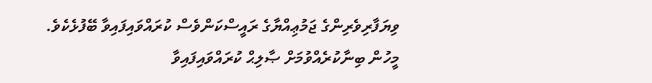ވިޔަފާރިވެރިންގެ ޖަމުޢިއްޔާގެ ރައީސްކަންވެސް ކުރައްވައިފައިވާ ބޭފުޅެކެވެ.
މީހުން ބިނާކުރެއްވުމަށް ޞާލިޙް ކުރައްވައިފައިވާ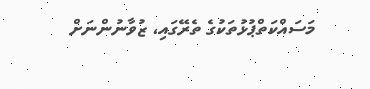މަސައްކަތްޕުޅުތަކުގެ ތެރޭގައި، ޒުވާނުންނަށް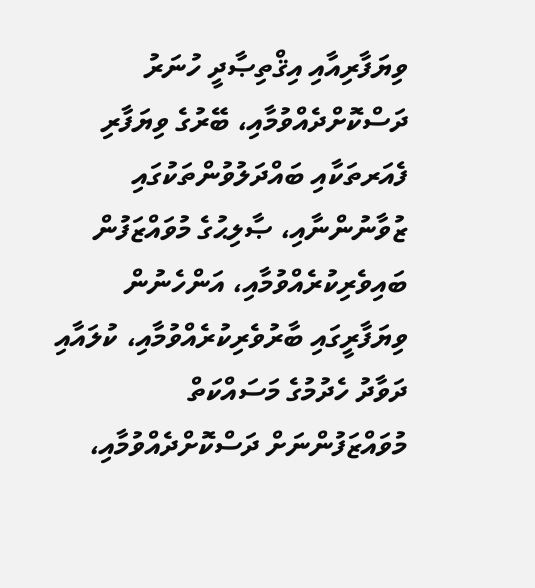ވިޔަފާރިއާއި އިޤްތިޞާދީ ހުނަރު ދަސްކޮށްދެއްވުމާއި، ބޭރުގެ ވިޔަފާރި ފެއަރތަކާއި ބައްދަލުވުންތަކުގައި ޒުވާނުންނާއި، ޞާލިޙުގެ މުވައްޒަފުން ބައިވެރިކުރެއްވުމާއި، އަންހެނުން ވިޔަފާރީގައި ބާރުވެރިކުރެއްވުމާއި، ކުލައާއި ދަވާދު ހެދުމުގެ މަސައްކަތް މުވައްޒަފުންނަށް ދަސްކޮށްދެއްވުމާއި،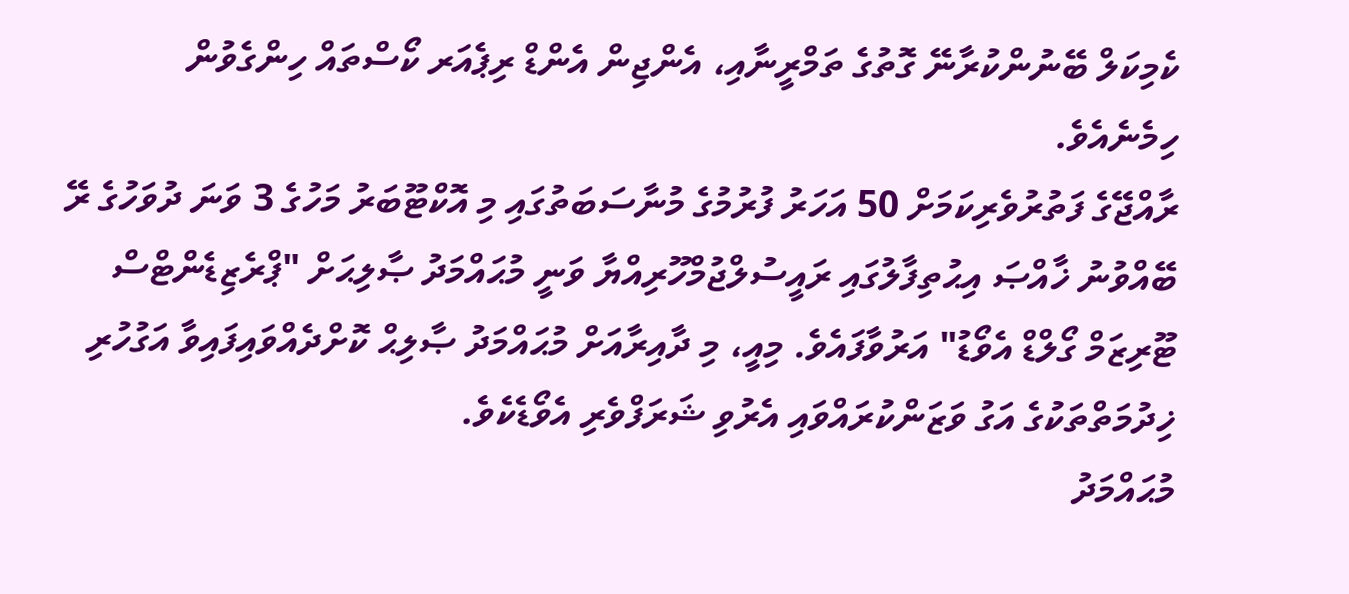ކެމިކަލް ބޭނުންކުރާނޭ ގޮތުގެ ތަމްރީނާއި، އެންޖިން އެންޑް ރިޕެއަރ ކޯސްތައް ހިންގެވުން ހިމެނެއެވެ.
ރާއްޖޭގެ ފަތުރުވެރިކަމަށް 50 އަހަރު ފުރުމުގެ މުނާސަބަތުގައި މި އޮކްޓޫބަރު މަހުގެ 3 ވަނަ ދުވަހުގެ ރޭ ބޭއްވުނު ޚާއްޞަ އިޙުތިފާލުގައި ރައީސުލްޖުމްހޫރިއްޔާ ވަނީ މުޙައްމަދު ޞާލިޙަށް "ޕްރެޒިޑެންޓްސް ޓޫރިޒަމް ގޯލްޑް އެވޯޑު" އަރުވާފައެވެ. މިއީ، މި ދާއިރާއަށް މުޙައްމަދު ޞާލިޙް ކޮށްދެއްވައިފައިވާ އަގުހުރި ޚިދުމަތްތަކުގެ އަގު ވަޒަންކުރައްވައި އެރުވި ޝަރަފްވެރި އެވޯޑެކެވެ.
މުޙައްމަދު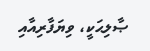ޞާލިޙަކީ، ވިޔަފާރިއާއި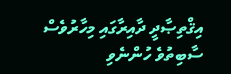އިޤްތިޞާދީ ދާއިރާގައި މިހާރުވެސް ސާބިތުވެ ހުންނެވި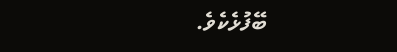ބޭފުޅެކެވެ.